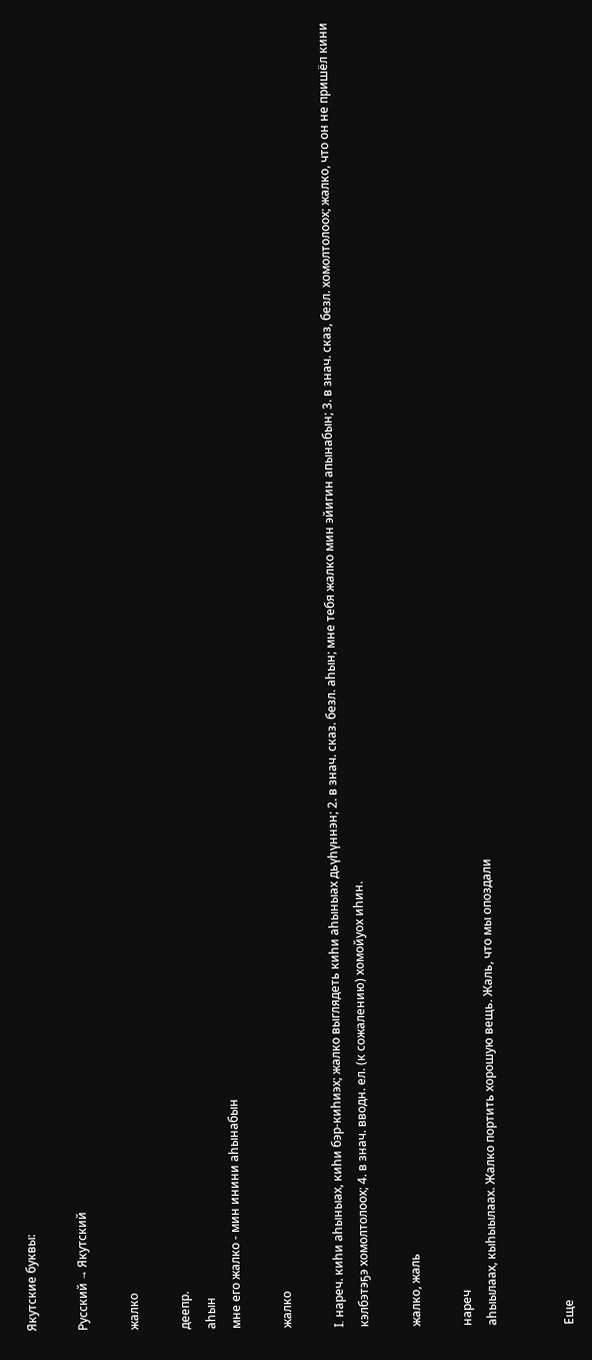Якутские буквы:

Русский → Якутский

жалко

деепр.
аһын
мне его жалко - мин инини аһынабын

жалко

I. нареч. киһи аһыныах, киһи бэр-киһиэх; жалко выглядеть киһи аһыныах дьүһүннэн; 2. в знач. сказ. безл. аһын; мне тебя жалко мин эйигин апынабын; 3. в знач. сказ, безл. хомолтолоох; жалко, что он не пришёл кини кэлбэтэҕэ хомолтолоох; 4. в знач. вводн. ел. (к сожалению) хомойуох иһин.

жалко, жаль

нареч
аһыылаах, кыһыылаах. Жалко портить хорошую вещь. Жаль, что мы опоздали


Еще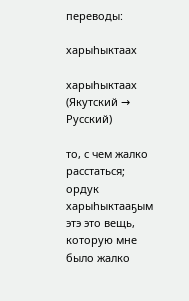переводы:

харыһыктаах

харыһыктаах (Якутский → Русский)

то, с чем жалко расстаться; ордук харыһыктааҕым этэ это вещь, которую мне было жалко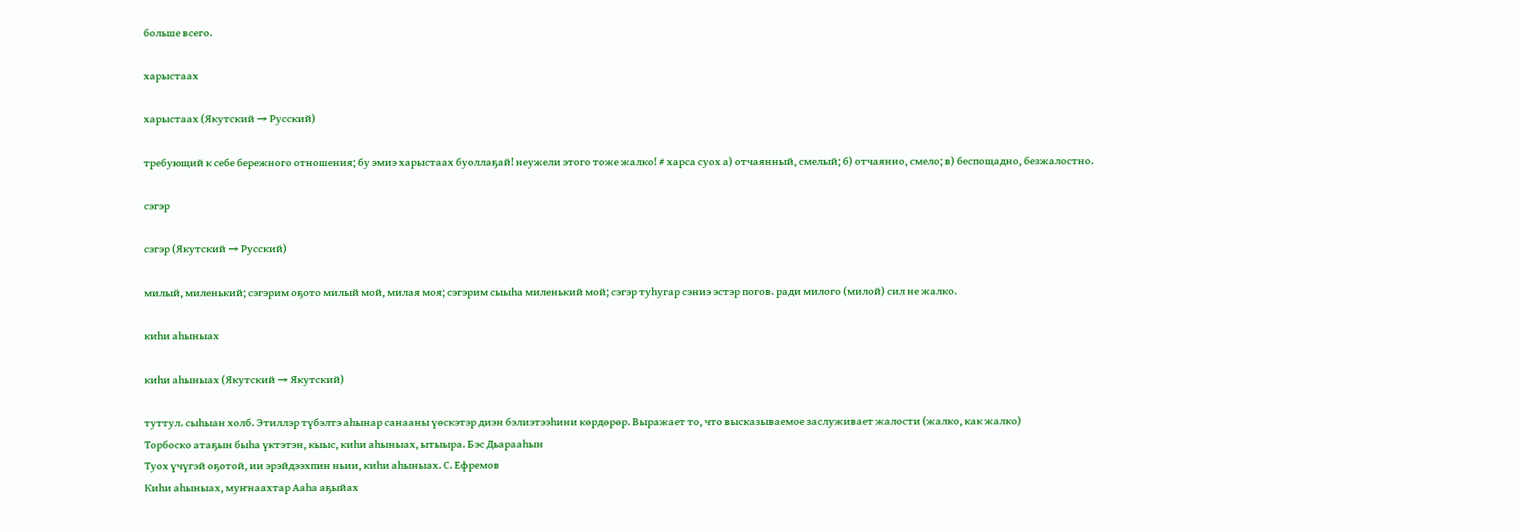больше всего.

харыстаах

харыстаах (Якутский → Русский)

требующий к себе бережного отношения; бу эмиэ харыстаах буоллаҕай! неужели этого тоже жалко! # харса суох а) отчаянный, смелый; б) отчаянно, смело; в) беспощадно, безжалостно.

сэгэр

сэгэр (Якутский → Русский)

милый, миленький; сэгэрим оҕото милый мой, милая моя; сэгэрим сыыһа миленький мой; сэгэр туһугар сэниэ эстэр погов. ради милого (милой) сил не жалко.

киһи аһыныах

киһи аһыныах (Якутский → Якутский)

туттул. сыһыан холб. Этиллэр түбэлтэ аһынар санааны үөскэтэр диэн бэлиэтээһини көрдөрөр. Выражает то, что высказываемое заслуживает жалости (жалко, как жалко)
Торбоско атаҕын быһа үктэтэн, кыыс, киһи аһыныах, ытыыра. Бэс Дьарааһын
Туох үчүгэй оҕотой, ии эрэйдээхпин ньии, киһи аһыныах. С. Ефремов
Киһи аһыныах, муҥнаахтар Ааһа аҕыйах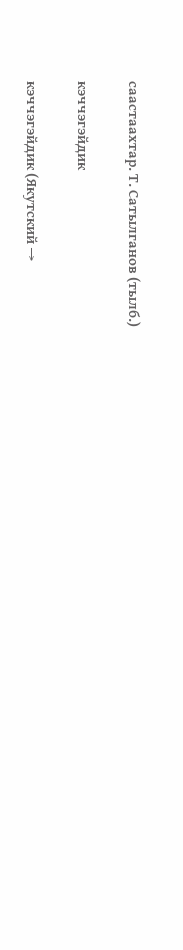саастаахтар. Т. Сатылганов (тылб.)

кэччэгэйдик

кэччэгэйдик (Якутский →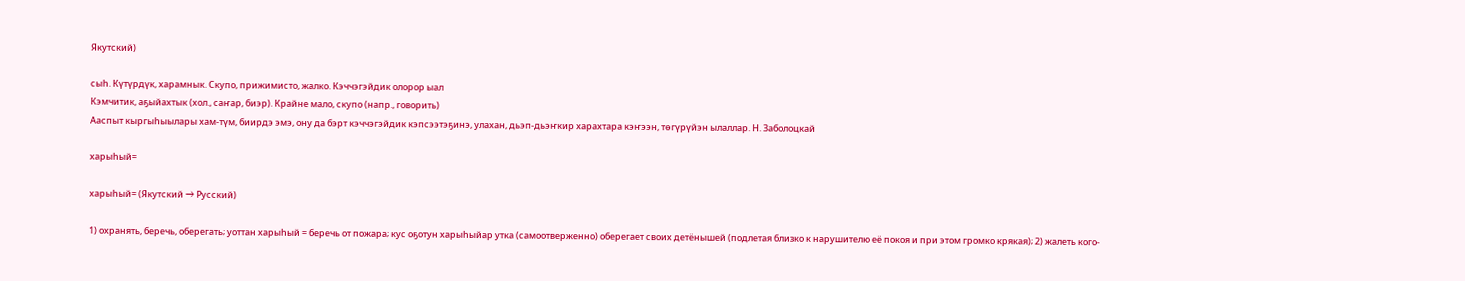Якутский)

сыһ. Күтүрдүк, харамнык. Скупо, прижимисто, жалко. Кэччэгэйдик олорор ыал
Кэмчитик, аҕыйахтык (хол., саҥар, биэр). Крайне мало, скупо (напр., говорить)
Ааспыт кыргыһыылары хам-түм, биирдэ эмэ, ону да бэрт кэччэгэйдик кэпсээтэҕинэ, улахан, дьэп-дьэҥкир харахтара кэҥээн, төгүрүйэн ылаллар. Н. Заболоцкай

харыһый=

харыһый= (Якутский → Русский)

1) охранять, беречь, оберегать; уоттан харыһый = беречь от пожара; кус оҕотун харыһыйар утка (самоотверженно) оберегает своих детёнышей (подлетая близко к нарушителю её покоя и при этом громко крякая); 2) жалеть кого-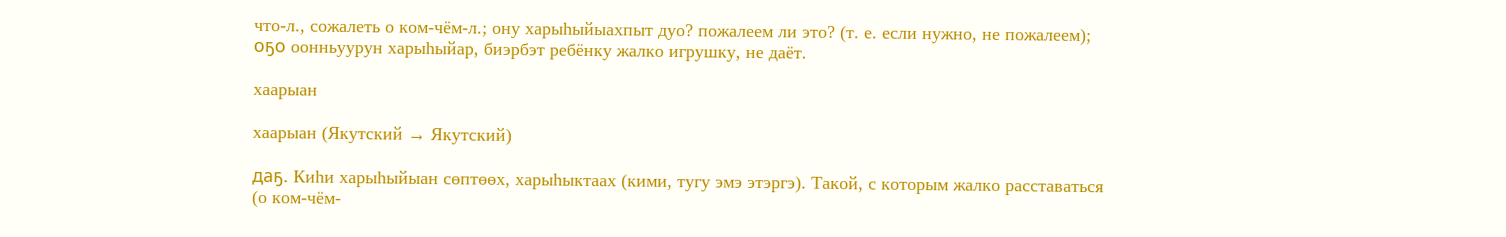что-л., сожалеть о ком-чём-л.; ону харыһыйыахпыт дуо? пожалеем ли это? (т. е. если нужно, не пожалеем); оҕо оонньуурун харыһыйар, биэрбэт ребёнку жалко игрушку, не даёт.

хаарыан

хаарыан (Якутский → Якутский)

даҕ. Киһи харыһыйыан сөптөөх, харыһыктаах (кими, тугу эмэ этэргэ). Такой, с которым жалко расставаться (о ком-чём-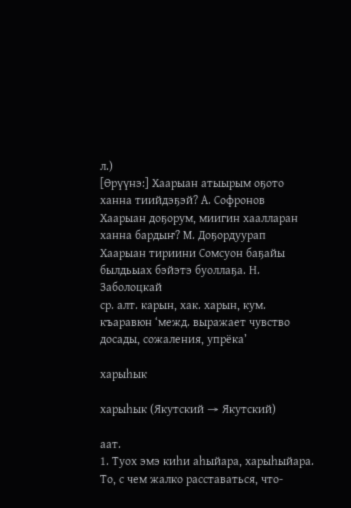л.)
[Өрүүнэ:] Хаарыан атыырым оҕото ханна тиийдэҕэй? А. Софронов
Хаарыан доҕорум, миигин хаалларан ханна бардыҥ? М. Доҕордуурап
Хаарыан тириини Сомсуон баҕайы былдьыах бэйэтэ буоллаҕа. Н. Заболоцкай
ср. алт. карын, хак. харын, кум. къаравюн ‘межд. выражает чувство досады, сожаления, упрёка’

харыһык

харыһык (Якутский → Якутский)

аат.
1. Туох эмэ киһи аһыйара, харыһыйара. То, с чем жалко расставаться, что-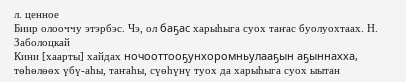л. ценное
Биир олооччу этэрбэс. Чэ, ол баҕас харыһыга суох таҥас буолуохтаах. Н. Заболоцкай
Кини [хаарты] хайдах ночооттооҕунхоромньулааҕын аҕыннахха, төһөлөөх үбү-аһы, таҥаһы, сүөһүнү туох да харыһыга суох ыытан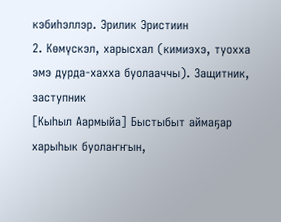кэбиһэллэр. Эрилик Эристиин
2. Көмүскэл, харысхал (кимиэхэ, туохха эмэ дурда-хахха буолааччы). Защитник, заступник
[Кыһыл Аармыйа] Быстыбыт аймаҕар харыһык буолаҥҥын,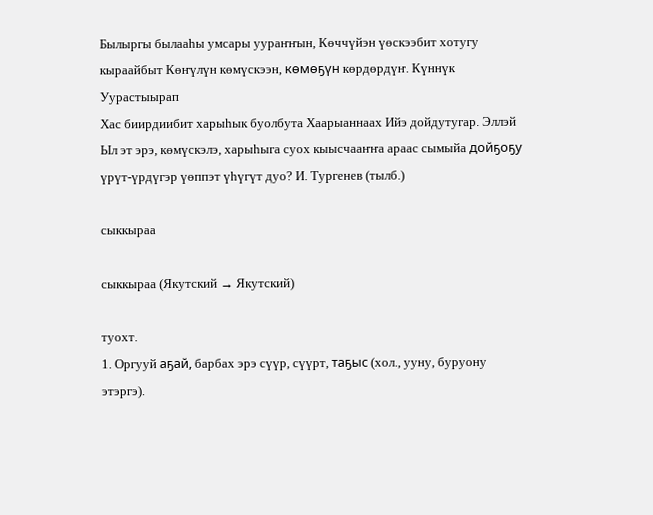Былыргы былааһы умсары уураҥҥын, Көччүйэн үөскээбит хотугу кыраайбыт Көҥүлүн көмүскээн, көмөҕүн көрдөрдүҥ. Күннүк Уурастыырап
Хас биирдиибит харыһык буолбута Хаарыаннаах Ийэ дойдутугар. Эллэй
Ыл эт эрэ, көмүскэлэ, харыһыга суох кыысчааҥҥа араас сымыйа дойҕоҕу үрүт-үрдүгэр үөппэт үһүгүт дуо? И. Тургенев (тылб.)

сыккыраа

сыккыраа (Якутский → Якутский)

туохт.
1. Оргууй аҕай, барбах эрэ сүүр, сүүрт, таҕыс (хол., ууну, буруону этэргэ).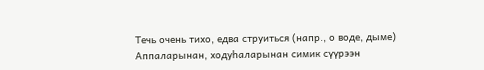Течь очень тихо, едва струиться (напр., о воде, дыме)
Аппаларынан, ходуһаларынан симик сүүрээн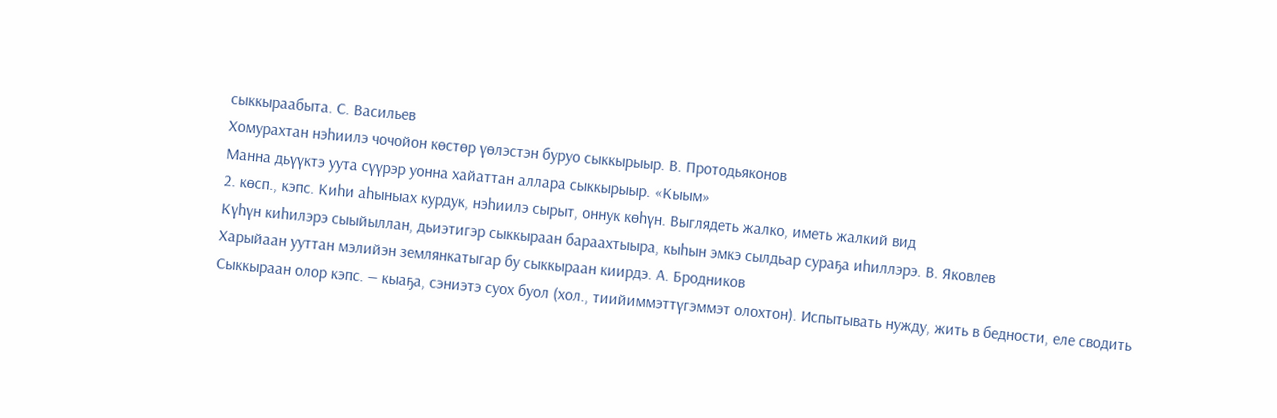сыккыраабыта. С. Васильев
Хомурахтан нэһиилэ чочойон көстөр үөлэстэн буруо сыккырыыр. В. Протодьяконов
Манна дьүүктэ уута сүүрэр уонна хайаттан аллара сыккырыыр. «Кыым»
2. көсп., кэпс. Киһи аһыныах курдук, нэһиилэ сырыт, оннук көһүн. Выглядеть жалко, иметь жалкий вид
Күһүн киһилэрэ сыыйыллан, дьиэтигэр сыккыраан бараахтыыра, кыһын эмкэ сылдьар сураҕа иһиллэрэ. В. Яковлев
Харыйаан ууттан мэлийэн землянкатыгар бу сыккыраан киирдэ. А. Бродников
Сыккыраан олор кэпс. — кыаҕа, сэниэтэ суох буол (хол., тиийиммэттүгэммэт олохтон). Испытывать нужду, жить в бедности, еле сводить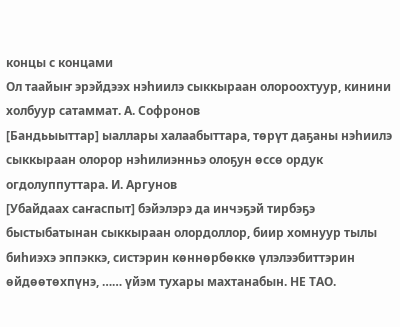концы с концами
Ол таайыҥ эрэйдээх нэһиилэ сыккыраан олороохтуур, кинини холбуур сатаммат. А. Софронов
[Бандьыыттар] ыаллары халаабыттара, төрүт даҕаны нэһиилэ сыккыраан олорор нэһилиэнньэ олоҕун өссө ордук огдолуппуттара. И. Аргунов
[Убайдаах саҥаспыт] бэйэлэрэ да инчэҕэй тирбэҕэ быстыбатынан сыккыраан олордоллор, биир хомнуур тылы биһиэхэ эппэккэ, систэрин көннөрбөккө үлэлээбиттэрин өйдөөтөхпүнэ, …… үйэм тухары махтанабын. НЕ ТАО.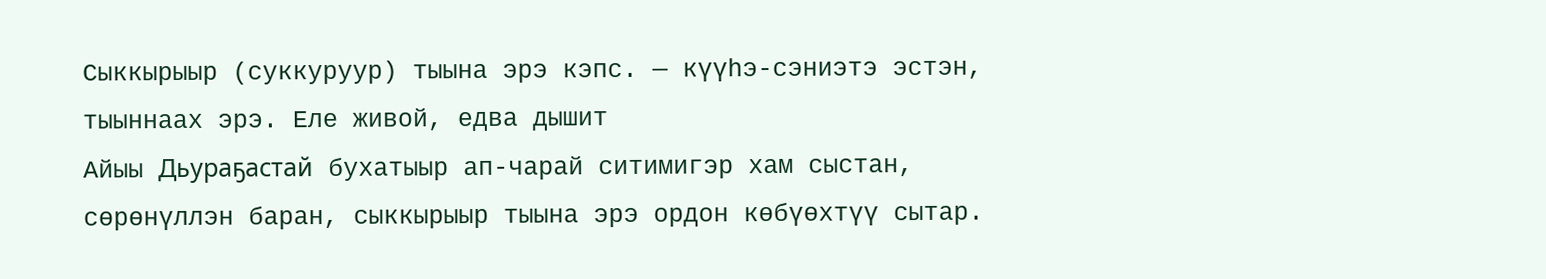Сыккырыыр (суккуруур) тыына эрэ кэпс. — күүһэ-сэниэтэ эстэн, тыыннаах эрэ. Еле живой, едва дышит
Айыы Дьураҕастай бухатыыр ап-чарай ситимигэр хам сыстан, сөрөнүллэн баран, сыккырыыр тыына эрэ ордон көбүөхтүү сытар.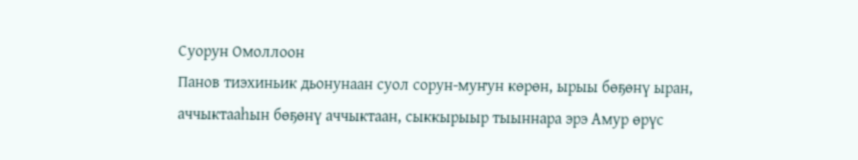Суорун Омоллоон
Панов тиэхиньик дьонунаан суол сорун-муҥун көрөн, ырыы бөҕөнү ыран, аччыктааһын бөҕөнү аччыктаан, сыккырыыр тыыннара эрэ Амур өрүс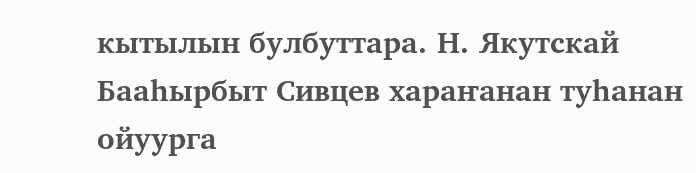кытылын булбуттара. Н. Якутскай
Бааһырбыт Сивцев хараҥанан туһанан ойуурга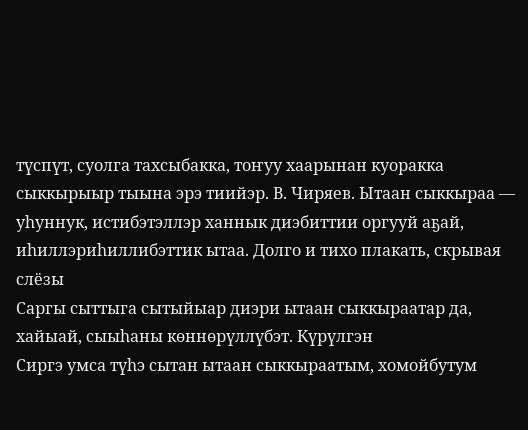түспүт, суолга тахсыбакка, тоҥуу хаарынан куоракка сыккырыыр тыына эрэ тиийэр. В. Чиряев. Ытаан сыккыраа — уһуннук, истибэтэллэр ханнык диэбиттии оргууй аҕай, иһиллэриһиллибэттик ытаа. Долго и тихо плакать, скрывая слёзы
Саргы сыттыга сытыйыар диэри ытаан сыккыраатар да, хайыай, сыыһаны көннөрүллүбэт. Күрүлгэн
Сиргэ умса түһэ сытан ытаан сыккыраатым, хомойбутум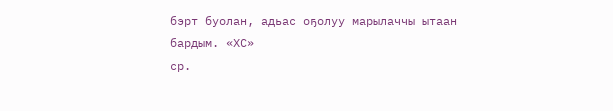бэрт буолан, адьас оҕолуу марылаччы ытаан бардым. «ХС»
ср.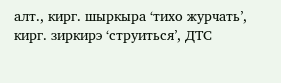алт., кирг. шыркыра ‘тихо журчать’, кирг. зиркирэ ‘струиться’, ДТС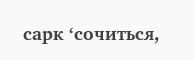сарк ‘сочиться,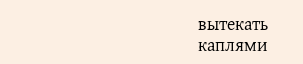вытекать каплями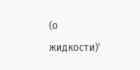(о жидкости)’